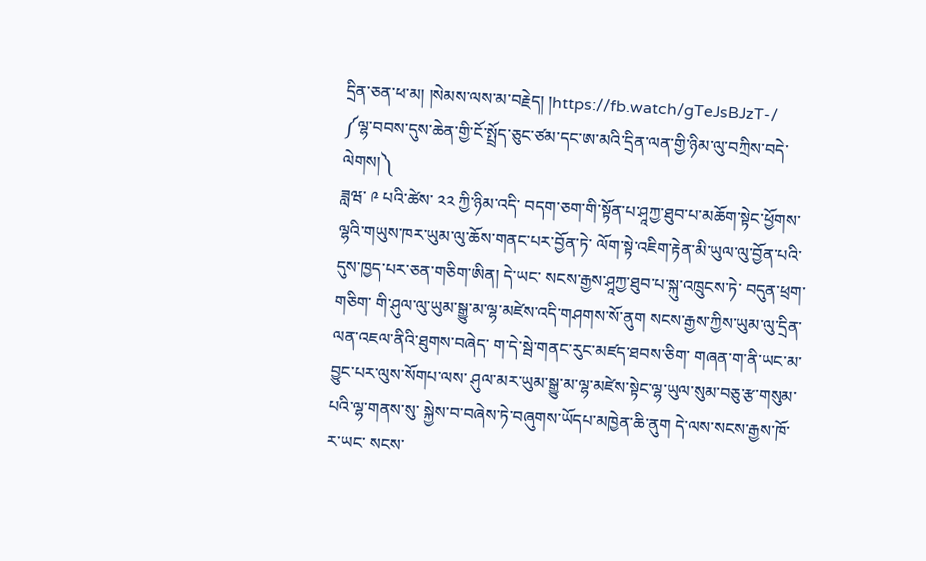དྲིན་ཅན་ཕ་མ། །སེམས་ལས་མ་བརྗེད། །https://fb.watch/gTeJsBJzT-/
༼ལྷ་བབས་དུས་ཆེན་གྱི་ངོ་སྤྲོད་ཅུང་ཙམ་དང་ཨ་མའི་དྲིན་ལན་གྱི་ཉིམ་ལུ་བཀྲིས་བདེ་ལེགས།༽
ཟླཝ་ ༩ པའི་ཚེས་ ༢༢ ཀྱི་ཉིམ་འདི་ བདག་ཅག་གི་སྟོན་པ་ཤཱཀྱ་ཐུབ་པ་མཆོག་སྟེང་ཕྱོགས་ལྷའི་གཡུས་ཁར་ཡུམ་ལུ་ཆོས་གནང་པར་བྱོན་ཏེ་ ལོག་སྟེ་འཇིག་རྟེན་མི་ཡུལ་ལུ་བྱོན་པའི་དུས་ཁྱད་པར་ཅན་གཅིག་ཨིན། དེ་ཡང་ སངས་རྒྱས་ཤཱཀྱ་ཐུབ་པ་སྐུ་འཁྲུངས་ཏེ་ བདུན་ཕྲག་གཅིག་ གི་ཤུལ་ལུ་ཡུམ་སྒྱུ་མ་ལྷ་མཛེས་འདི་གཤགས་སོ་ནུག སངས་རྒྱས་ཀྱིས་ཡུམ་ལུ་དྲིན་ལན་འཇལ་ནིའི་ཐུགས་བཞེད་ ག་དེ་སྦེ་གནང་རུང་མཛད་ཐབས་ཅིག་ གཞན་ག་ནི་ཡང་མ་བྱུང་པར་ལུས་སོགཔ་ལས་ ཤུལ་མར་ཡུམ་སྒྱུ་མ་ལྷ་མཛེས་སྟེང་ལྷ་ཡུལ་སུམ་བཅུ་རྩ་གསུམ་པའི་ལྷ་གནས་སུ་ སྐྱེས་བ་བཞེས་ཏེ་བཞུགས་ཡོདཔ་མཁྱེན་ཆི་ནུག དེ་ལས་སངས་རྒྱས་ཁོ་ར་ཡང་ སངས་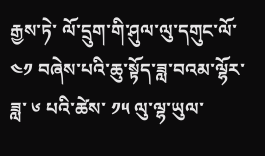རྒྱས་ཏེ་ ལོ་དྲུག་གི་ཤུལ་ལུ་དགུང་ལོ་ ༤༡ བཞེས་པའི་ཆུ་སྟོད་ཟླ་བའམ་ལྷོར་ཟླ་ ༦ པའི་ཚེས་ ༡༥ ལུ་ལྷ་ཡུལ་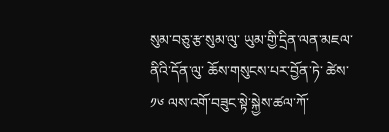སུམ་བཅུ་རྩ་སུམ་ལུ་ ཡུམ་གྱི་དྲིན་ལན་མཇལ་ནིའི་དོན་ལུ་ ཆོས་གསུངས་པར་བྱོན་ཏེ་ ཚེས་ ༡༦ ལས་འགོ་བཟུང་སྟེ་སྐྱེས་ཚལ་ཀོ་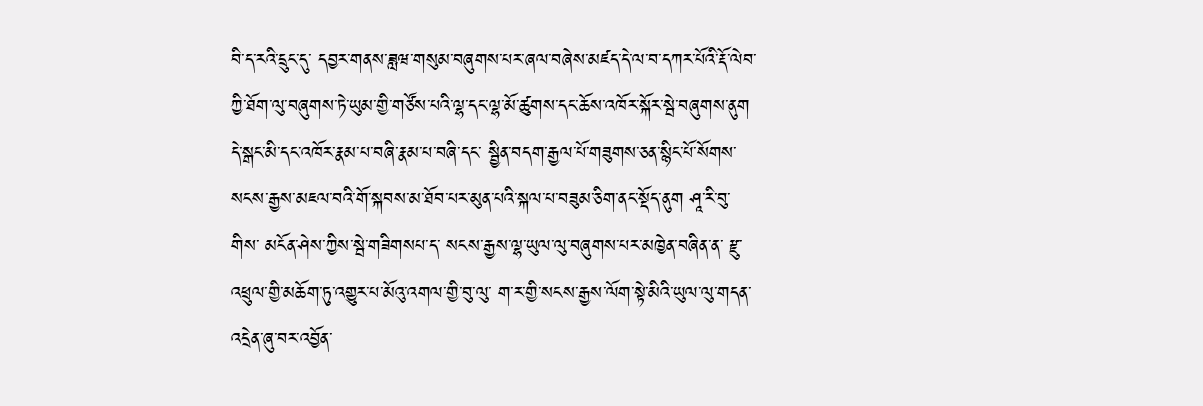བི་ད་རའི་དྲུང་དུ་ དབྱར་གནས་ཟླཝ་གསུམ་བཞུགས་པར་ཞལ་བཞེས་མཛད་དེ་ལ་བ་དཀར་པོའི་རྡོ་ལེབ་ཀྱི་ཐོག་ལུ་བཞུགས་ཏེ་ཡུམ་གྱི་གཙོས་པའི་ལྷ་དང་ལྷ་མོ་ཚུགས་དང་ཆོས་འཁོར་སྐོར་སྦེ་བཞུགས་ནུག དེ་སྒང་མི་དང་འཁོར་རྣམ་པ་བཞི་རྣམ་པ་བཞི་དང་ སྦྱིན་བདག་རྒྱལ་པོ་གཟུགས་ཅན་སྙིང་པོ་སོགས་ སངས་རྒྱས་མཇལ་བའི་གོ་སྐབས་མ་ཐོབ་པར་མུན་པའི་སྐལ་པ་བཟུམ་ཅིག་ནང་སྡོད་ནུག ཤཱ་རི་བུ་གིས་ མངོན་ཤེས་ཀྱིས་སྦེ་གཟིགསཔ་ད་ སངས་རྒྱས་ལྷ་ཡུལ་ལུ་བཞུགས་པར་མཁྱེན་བཞིན་ན་ རྫུ་འཕྲུལ་གྱི་མཆོག་ཏུ་འགྱུར་པ་མོའུ་འགལ་གྱི་བུ་ལུ་ ག་ར་གྱི་སངས་རྒྱས་ལོག་སྟེ་མིའི་ཡུལ་ལུ་གདན་འདྲེན་ཞུ་བར་འབྱོན་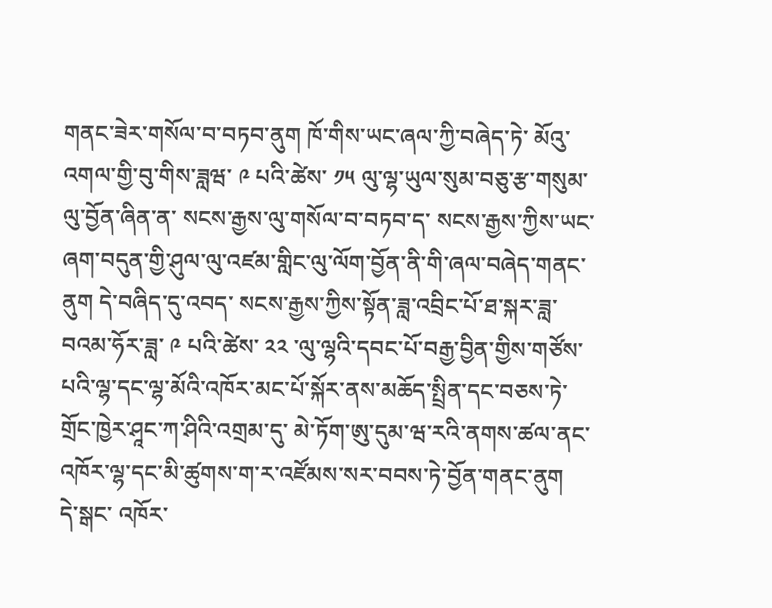གནང་ཟེར་གསོལ་བ་བཏབ་ནུག ཁོ་གིས་ཡང་ཞལ་ཀྱི་བཞེད་ཏེ་ མོའུ་འགལ་གྱི་བུ་གིས་ཟླཝ་ ༩ པའི་ཚེས་ ༡༥ ལུ་ལྷ་ཡུལ་སུམ་བཅུ་རྩ་གསུམ་ལུ་བྱོན་ཞིན་ན་ སངས་རྒྱས་ལུ་གསོལ་བ་བཏབ་ད་ སངས་རྒྱས་ཀྱིས་ཡང་ཞག་བདུན་གྱི་ཤུལ་ལུ་འཛམ་གླིང་ལུ་ལོག་བྱོན་ནི་གི་ཞལ་བཞེད་གནང་ནུག དེ་བཞིད་དུ་འབད་ སངས་རྒྱས་ཀྱིས་སྟོན་ཟླ་འབྲིང་པོ་ཐ་སྐར་ཟླ་བའམ་ཧོར་ཟླ་ ༩ པའི་ཚེས་ ༢༢ ་ལུ་ལྷའི་དབང་པོ་བརྒྱ་བྱིན་གྱིས་གཙོས་པའི་ལྷ་དང་ལྷ་མོའི་འཁོར་མང་པོ་སྐོར་ནས་མཆོད་སྤྲིན་དང་བཅས་ཏེ་ གྲོང་ཁྱེར་ཤཱང་ཀ་ཤིའི་འགྲམ་དུ་ མེ་ཏོག་ཨུ་དུམ་ཝ་རའི་ནགས་ཚལ་ནང་འཁོར་ལྷ་དང་མི་ཚུགས་ག་ར་འཛོམས་སར་བབས་ཏེ་བྱོན་གནང་ནུག
དེ་སྒང་ འཁོར་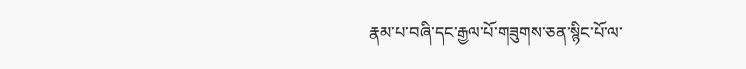རྣམ་པ་བཞི་དང་རྒྱལ་པོ་གཟུགས་ཅན་སྙིང་པོ་ལ་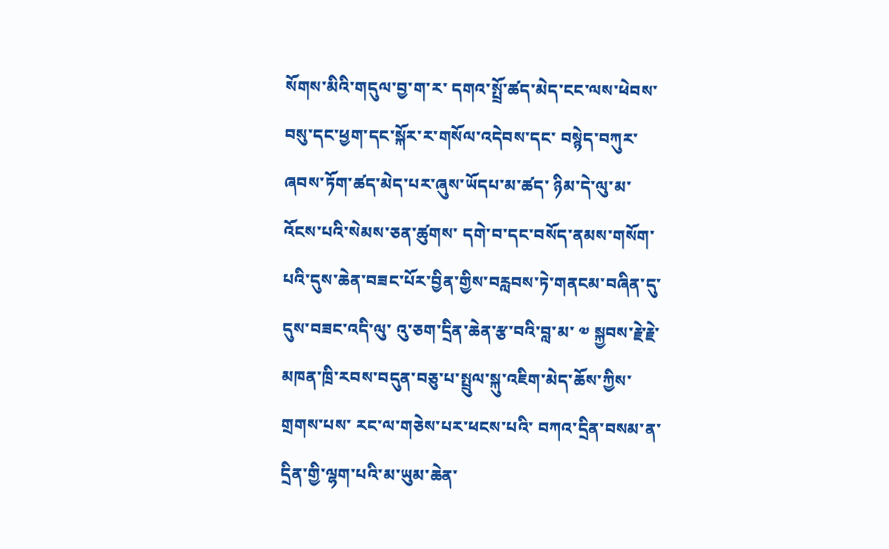སོགས་མིའི་གདུལ་བྱ་ག་ར་ དགའ་སྤྲོ་ཚད་མེད་ངང་ལས་ཕེབས་བསུ་དང་ཕྱག་དང་སྐོར་ར་གསོལ་འདེབས་དང་ བསྙེད་བཀུར་ཞབས་ཏོག་ཚད་མེད་པར་ཞུས་ཡོདཔ་མ་ཚད་ ཉིམ་དེ་ལུ་མ་འོངས་པའི་སེམས་ཅན་ཚུགས་ དགེ་བ་དང་བསོད་ནམས་གསོག་པའི་དུས་ཆེན་བཟང་པོར་བྱིན་གྱིས་བརླབས་ཏེ་གནངམ་བཞིན་དུ་ དུས་བཟང་འདི་ལུ་ འུ་ཅག་དྲིན་ཆེན་རྩ་བའི་བླ་མ་ ༧ སྐྱབས་རྗེ་རྗེ་མཁན་ཁྲི་རབས་བདུན་བཅུ་པ་སྤྲུལ་སྐུ་འཇིག་མེད་ཆོས་ཀྱིས་གྲགས་པས་ རང་ལ་གཅེས་པར་ཕངས་པའི་ བཀའ་དྲིན་བསམ་ན་དྲིན་གྱི་ལྷག་པའི་མ་ཡུམ་ཆེན་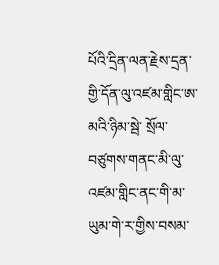པོའི་དྲིན་ལན་རྗེས་དྲན་གྱི་དོན་ལུ་འཛམ་གླིང་ཨ་མའི་ཉིམ་སྦེ་ སྲོལ་བཙུགས་གནང་མི་ལུ་ འཛམ་གླིང་ནང་གི་མ་ཡུམ་གེ་ར་གྱིས་བསམ་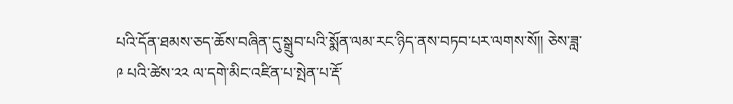པའི་དོན་ཐམས་ཅད་ཆོས་བཞིན་དུ་སྒྲུབ་པའི་སྨོན་ལམ་རང་ཉིད་ནས་བཏབ་པར་ལགས་སོ།། ཅེས་ཟླ་༩ པའི་ཚེས་༢༢ ལ་དགེ་མིང་འཛིན་པ་སྤེན་པ་རྡོ་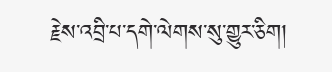རྗེས་འབྲི་པ་དགེ་ལེགས་སུ་གྱུར་ཅིག།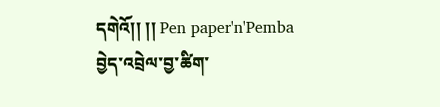དགེའོ།། །། Pen paper'n'Pemba
བྱེད་འབྲེལ་བྱ་ཚིག་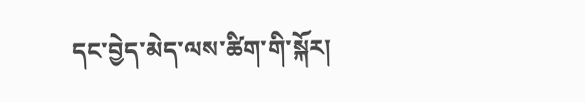དང་བྱེད་མེད་ལས་ཚིག་གི་སྐོར།